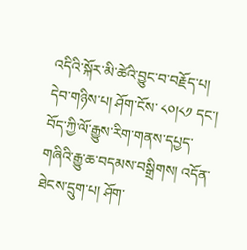འདིའི་སྐོར་མི་ཚེའི་བྱུང་བ་བརྗོད་པ། དེབ་གཉིས་པ། ཤོག་ངོས་ ༨༠།༨༡ དང་། བོད་ཀྱི་ལོ་རྒྱུས་རིག་གནས་དཔྱད་གཞིའི་རྒྱུ་ཆ་བདམས་བསྒྲིགས། འདོན་ཐེངས་དྲུག་པ། ཤོག་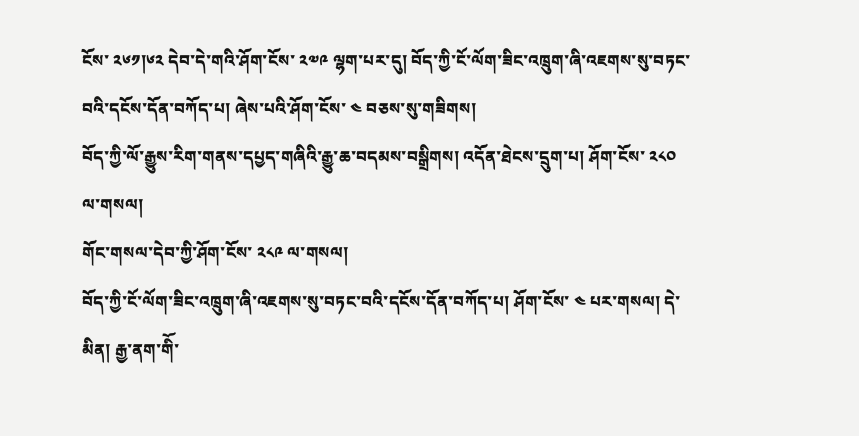ངོས་ ༢༦༡།༦༢ དེབ་དེ་གའི་ཤོག་ངོས་ ༢༧༩ ལྷག་པར་དུ། བོད་ཀྱི་ངོ་ལོག་ཟིང་འཁྲུག་ཞི་འཇགས་སུ་བཏང་བའི་དངོས་དོན་བཀོད་པ། ཞེས་པའི་ཤོག་ངོས་ ༤ བཅས་སུ་གཟིགས།
བོད་ཀྱི་ལོ་རྒྱུས་རིག་གནས་དཔྱད་གཞིའི་རྒྱུ་ཆ་བདམས་བསྒྲིགས། འདོན་ཐེངས་དྲུག་པ། ཤོག་ངོས་ ༢༨༠ ལ་གསལ།
གོང་གསལ་དེབ་ཀྱི་ཤོག་ངོས་ ༢༨༩ ལ་གསལ།
བོད་ཀྱི་ངོ་ལོག་ཟིང་འཁྲུག་ཞི་འཇགས་སུ་བཏང་བའི་དངོས་དོན་བཀོད་པ། ཤོག་ངོས་ ༤ པར་གསལ། དེ་མིན། རྒྱ་ནག་གིོ་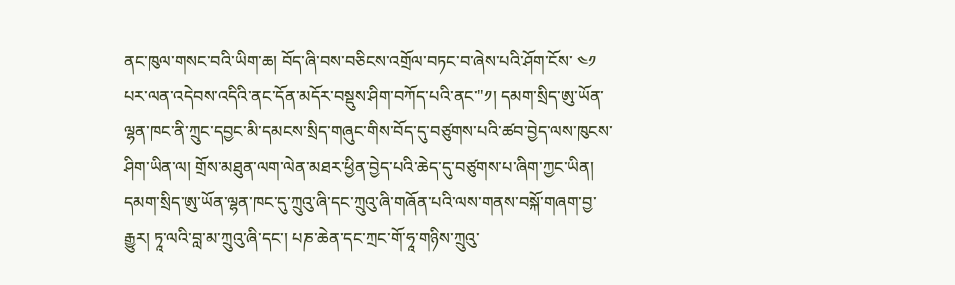ནང་ཁུལ་གསང་བའི་ཡིག་ཆ། བོད་ཞི་བས་བཅིངས་འགྲོལ་བཏང་བ་ཞེས་པའི་ཤོག་ངོས་ ༤༡ པར་ལན་འདེབས་འདིའི་ནང་དོན་མདོར་བསྡུས་ཤིག་བཀོད་པའི་ནང་"༡། དམག་སྲིད་ཨུ་ཡོན་ལྷན་ཁང་ནི་ཀྲུང་དབྱང་མི་དམངས་སྲིད་གཞུང་གིས་བོད་དུ་བཙུགས་པའི་ཚབ་བྱེད་ལས་ཁུངས་ཤིག་ཡིན་ལ། གྲོས་མཐུན་ལག་ལེན་མཐར་ཕྱིན་བྱེད་པའི་ཆེད་དུ་བཙུགས་པ་ཞིག་ཀྱང་ཡིན། དམག་སྲིད་ཨུ་ཡོན་ལྷན་ཁང་དུ་ཀྲུའུ་ཞི་དང་ཀྲུའུ་ཞི་གཞོན་པའི་ལས་གནས་བསྐོ་གཞག་བྱ་རྒྱུར། ཏཱ་ལའི་བླ་མ་ཀྲུའུ་ཞི་དང་། པཎ་ཆེན་དང་ཀྲང་གོ་ཧཱ་གཉིས་ཀྲུའུ་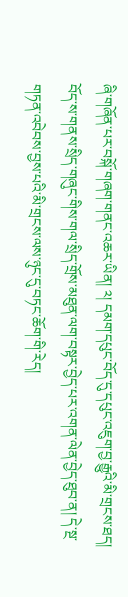ཞི་གཞོན་པར་བསྐོ་གཞག་གནང་འཆར་ཡིན། ༢། དམག་དཔུང་བོད་དུ་དཔུང་འཇུག་བྱ་རྒྱུའི་མི་གྲངས་ཐད། བོད་ས་གནས་སྲིད་གཞུང་གིས་གལ་སྲིད་གྲོས་མཐུན་ལག་བསྟར་བྱེད་པར་འགན་ལེན་བྱེད་ཐུབ་ན། དེ་སྔ་གཏན་འབེབས་བྱས་པའི་མི་གྲངས་ལས་ཉུང་དུ་བཏང་ཆོག་གི་རེད།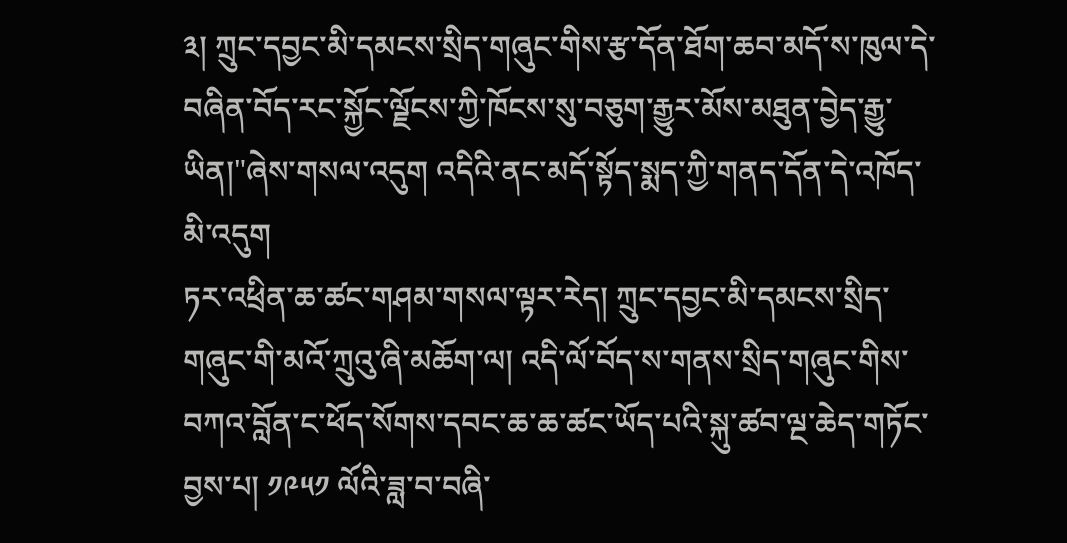༣། ཀྲུང་དབྱང་མི་དམངས་སྲིད་གཞུང་གིས་རྩ་དོན་ཐོག་ཆབ་མདོ་ས་ཁུལ་དེ་བཞིན་བོད་རང་སྐྱོང་ལྗོངས་ཀྱི་ཁོངས་སུ་བཅུག་རྒྱུར་མོས་མཐུན་བྱེད་རྒྱུ་ཡིན།"ཞེས་གསལ་འདུག འདིའི་ནང་མདོ་སྟོད་སྨད་ཀྱི་གནད་དོན་དེ་འཁོད་མི་འདུག
ཏར་འཕྲིན་ཆ་ཚང་གཤམ་གསལ་ལྟར་རེད། ཀྲུང་དབྱང་མི་དམངས་སྲིད་གཞུང་གི་མའོ་ཀྲུའུ་ཞི་མཆོག་ལ། འདི་ལོ་བོད་ས་གནས་སྲིད་གཞུང་གིས་བཀའ་བློན་ང་ཕོད་སོགས་དབང་ཆ་ཆ་ཚང་ཡོད་པའི་སྐུ་ཚབ་ལྔ་ཆེད་གཏོང་བྱས་པ། ༡༩༥༡ ལོའི་ཟླ་བ་བཞི་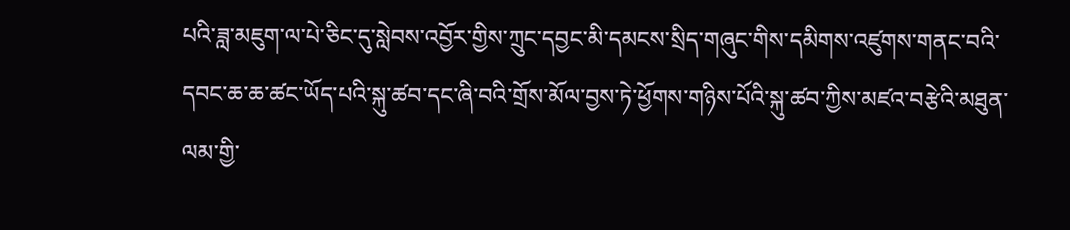པའི་ཟླ་མཇུག་ལ་པེ་ཅིང་དུ་སླེབས་འབྱོར་གྱིས་ཀྲུང་དབྱང་མི་དམངས་སྲིད་གཞུང་གིས་དམིགས་འཛུགས་གནང་བའི་དབང་ཆ་ཆ་ཚང་ཡོད་པའི་སྐུ་ཚབ་དང་ཞི་བའི་གྲོས་མོལ་བྱས་ཏེ་ཕྱོགས་གཉིས་པོའི་སྐུ་ཚབ་ཀྱིས་མཛའ་བརྩེའི་མཐུན་ལམ་གྱི་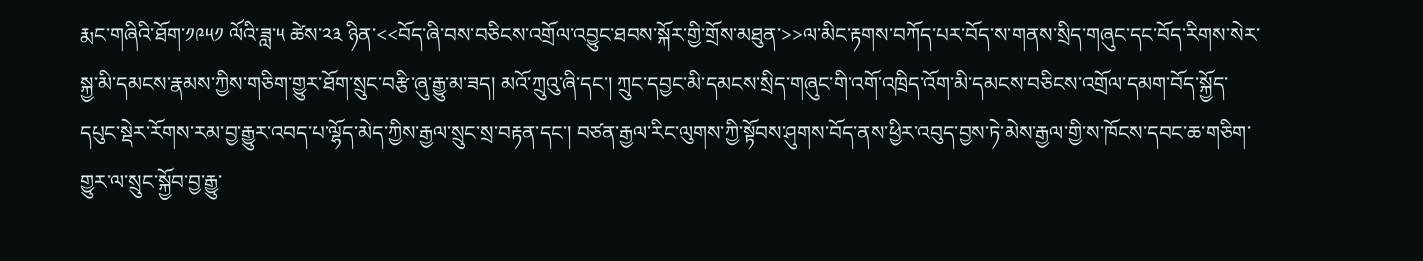རྨང་གཞིའི་ཐོག་༡༩༥༡ ལོའི་ཟླ་༥ ཚེས་༢༣ ཉིན་<<བོད་ཞི་བས་བཅིངས་འགྲོལ་འབྱུང་ཐབས་སྐོར་གྱི་གྲོས་མཐུན་>>ལ་མིང་རྟགས་བཀོད་པར་བོད་ས་གནས་སྲིད་གཞུང་དང་བོད་རིགས་སེར་སྐྱ་མི་དམངས་རྣམས་ཀྱིས་གཅིག་གྱུར་ཐོག་སྲུང་བརྩི་ཞུ་རྒྱུ་མ་ཟད། མའོ་ཀྲུའུ་ཞི་དང་། ཀྲུང་དབྱང་མི་དམངས་སྲིད་གཞུང་གི་འགོ་འཁྲིད་འོག་མི་དམངས་བཅིངས་འགྲོལ་དམག་བོད་སྐྱོད་དཔུང་སྡེར་རོགས་རམ་བྱ་རྒྱུར་འབད་པ་ལྷོད་མེད་ཀྱིས་རྒྱལ་སྲུང་སྲ་བརྟན་དང་། བཙན་རྒྱལ་རིང་ལུགས་ཀྱི་སྟོབས་ཤུགས་བོད་ནས་ཕྱིར་འབུད་བྱས་ཏེ་མེས་རྒྱལ་གྱི་ས་ཁོངས་དབང་ཆ་གཅིག་གྱུར་ལ་སྲུང་སྐྱོབ་བྱ་རྒྱུ་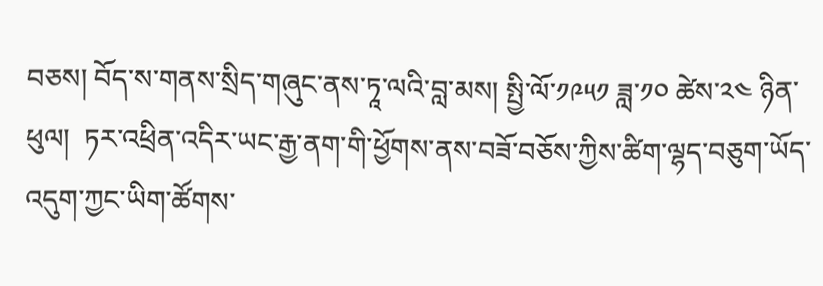བཅས། བོད་ས་གནས་སྲིད་གཞུང་ནས་ཏཱ་ལའི་བླ་མས། སྤྱི་ལོ་༡༩༥༡ ཟླ་༡༠ ཚེས་༢༤ ཉིན་ཕུལ།  ཏར་འཕྲིན་འདིར་ཡང་རྒྱ་ནག་གི་ཕྱོགས་ནས་བཟོ་བཅོས་ཀྱིས་ཚིག་ལྷད་བཅུག་ཡོད་འདུག་ཀྱང་ཡིག་ཚོགས་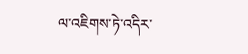ལ་འཇིགས་ཏེ་འདིར་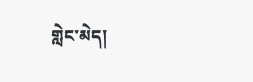གླེང་མེད།